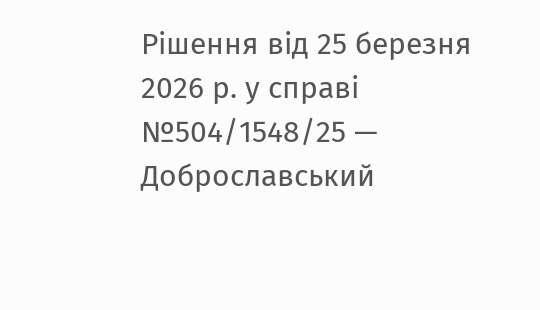Рішення від 25 березня 2026 р. у справі №504/1548/25 — Доброславський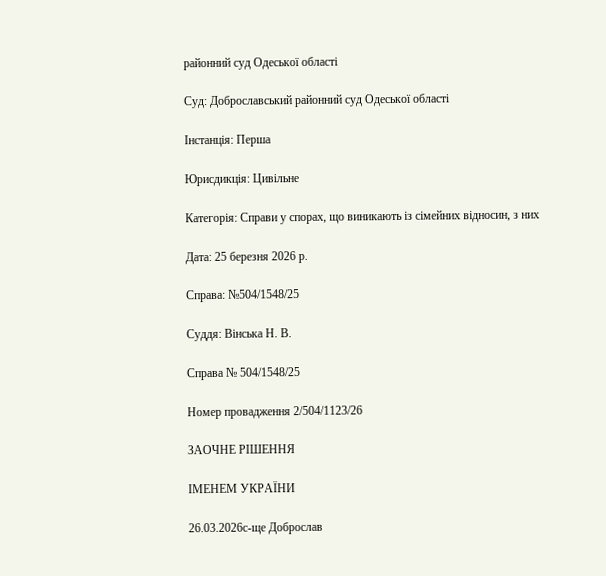районний суд Одеської області

Суд: Доброславський районний суд Одеської області

Інстанція: Перша

Юрисдикція: Цивільне

Категорія: Справи у спорах, що виникають із сімейних відносин, з них

Дата: 25 березня 2026 р.

Справа: №504/1548/25

Суддя: Вінська Н. В.

Справа № 504/1548/25

Номер провадження 2/504/1123/26

ЗАОЧНЕ РІШЕННЯ

ІМЕНЕМ УКРАЇНИ

26.03.2026с-ще Доброслав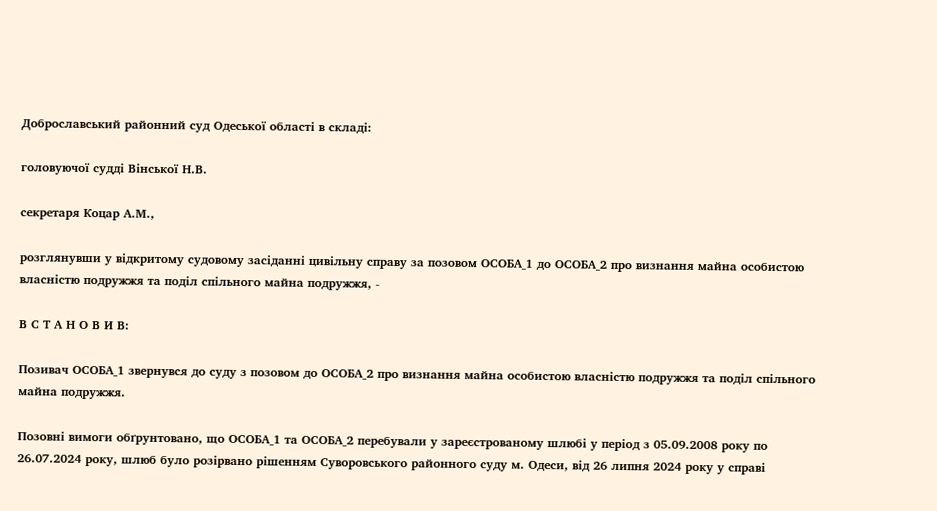Доброславський районний суд Одеської області в складі:

головуючої судді Вінської Н.В.

секретаря Коцар А.М.,

розглянувши у відкритому судовому засіданні цивільну справу за позовом ОСОБА_1 до ОСОБА_2 про визнання майна особистою власністю подружжя та поділ спільного майна подружжя, -

В С Т А Н О В И В:

Позивач ОСОБА_1 звернувся до суду з позовом до ОСОБА_2 про визнання майна особистою власністю подружжя та поділ спільного майна подружжя.

Позовні вимоги обґрунтовано, що ОСОБА_1 та ОСОБА_2 перебували у зареєстрованому шлюбі у період з 05.09.2008 року по 26.07.2024 року, шлюб було розірвано рішенням Суворовського районного суду м. Одеси, від 26 липня 2024 року у справі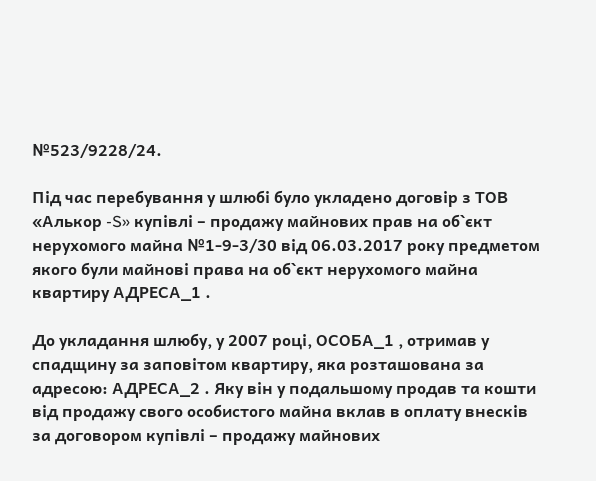№523/9228/24.

Під час перебування у шлюбі було укладено договір з ТОВ «Алькор -S» купівлі – продажу майнових прав на об`єкт нерухомого майна №1-9-3/30 від 06.03.2017 року предметом якого були майнові права на об`єкт нерухомого майна квартиру АДРЕСА_1 .

До укладання шлюбу, у 2007 році, ОСОБА_1 , отримав у спадщину за заповітом квартиру, яка розташована за адресою: АДРЕСА_2 . Яку він у подальшому продав та кошти від продажу свого особистого майна вклав в оплату внесків за договором купівлі – продажу майнових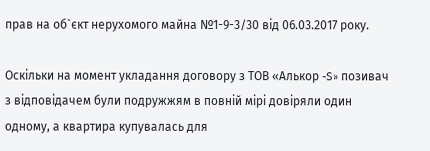прав на об`єкт нерухомого майна №1-9-3/30 від 06.03.2017 року.

Оскільки на момент укладання договору з ТОВ «Алькор -S» позивач з відповідачем були подружжям в повній мірі довіряли один одному, а квартира купувалась для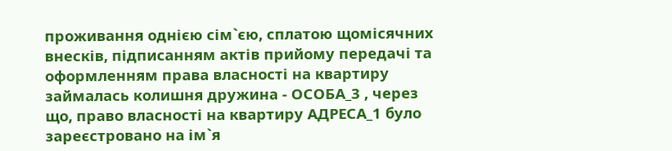проживання однією сім`єю, сплатою щомісячних внесків, підписанням актів прийому передачі та оформленням права власності на квартиру займалась колишня дружина - ОСОБА_3 , через що, право власності на квартиру АДРЕСА_1 було зареєстровано на ім`я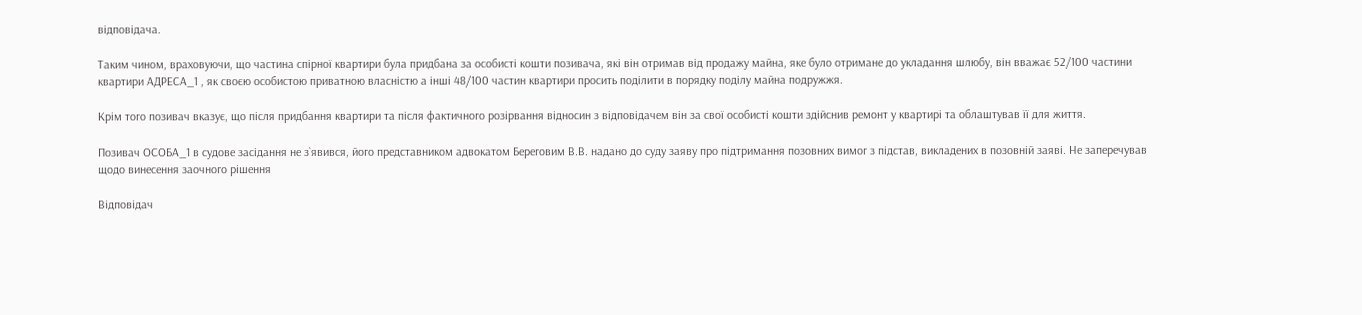відповідача.

Таким чином, враховуючи, що частина спірної квартири була придбана за особисті кошти позивача, які він отримав від продажу майна, яке було отримане до укладання шлюбу, він вважає 52/100 частини квартири АДРЕСА_1 , як своєю особистою приватною власністю а інші 48/100 частин квартири просить поділити в порядку поділу майна подружжя.

Крім того позивач вказує, що після придбання квартири та після фактичного розірвання відносин з відповідачем він за свої особисті кошти здійснив ремонт у квартирі та облаштував її для життя.

Позивач ОСОБА_1 в судове засідання не з`явився, його представником адвокатом Береговим В.В. надано до суду заяву про підтримання позовних вимог з підстав, викладених в позовній заяві. Не заперечував щодо винесення заочного рішення

Відповідач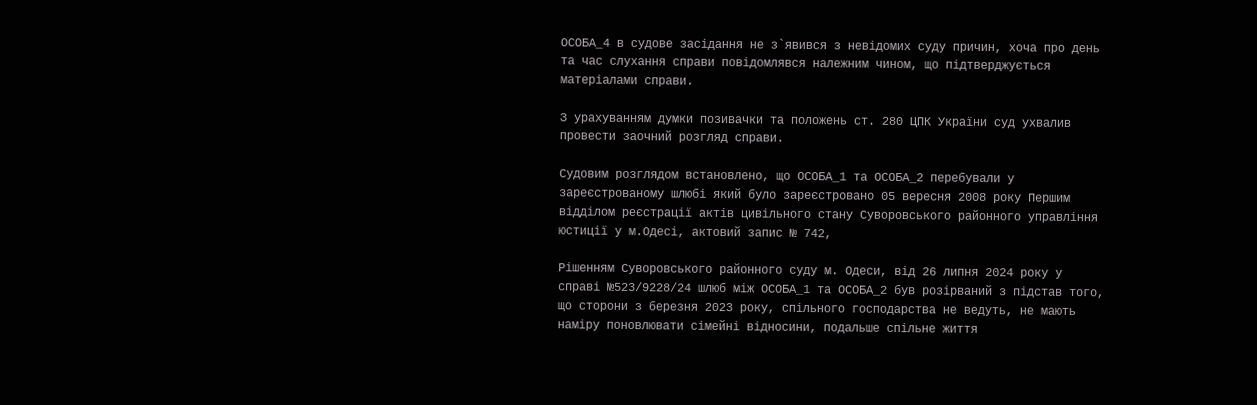ОСОБА_4 в судове засідання не з`явився з невідомих суду причин, хоча про день та час слухання справи повідомлявся належним чином, що підтверджується матеріалами справи.

З урахуванням думки позивачки та положень ст. 280 ЦПК України суд ухвалив провести заочний розгляд справи.

Судовим розглядом встановлено, що ОСОБА_1 та ОСОБА_2 перебували у зареєстрованому шлюбі який було зареєстровано 05 вересня 2008 року Першим відділом реєстрації актів цивільного стану Суворовського районного управління юстиції у м.Одесі, актовий запис № 742,

Рішенням Суворовського районного суду м. Одеси, від 26 липня 2024 року у справі №523/9228/24 шлюб між ОСОБА_1 та ОСОБА_2 був розірваний з підстав того, що сторони з березня 2023 року, спільного господарства не ведуть, не мають наміру поновлювати сімейні відносини, подальше спільне життя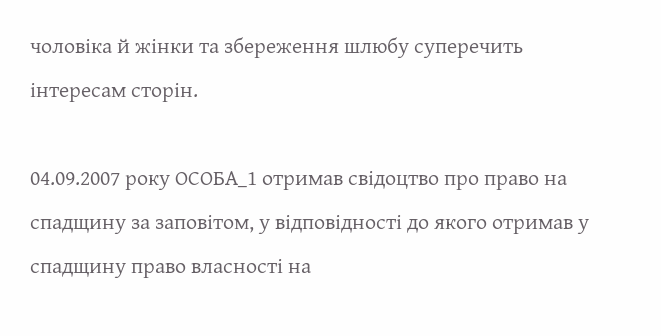чоловіка й жінки та збереження шлюбу суперечить інтересам сторін.

04.09.2007 року ОСОБА_1 отримав свідоцтво про право на спадщину за заповітом, у відповідності до якого отримав у спадщину право власності на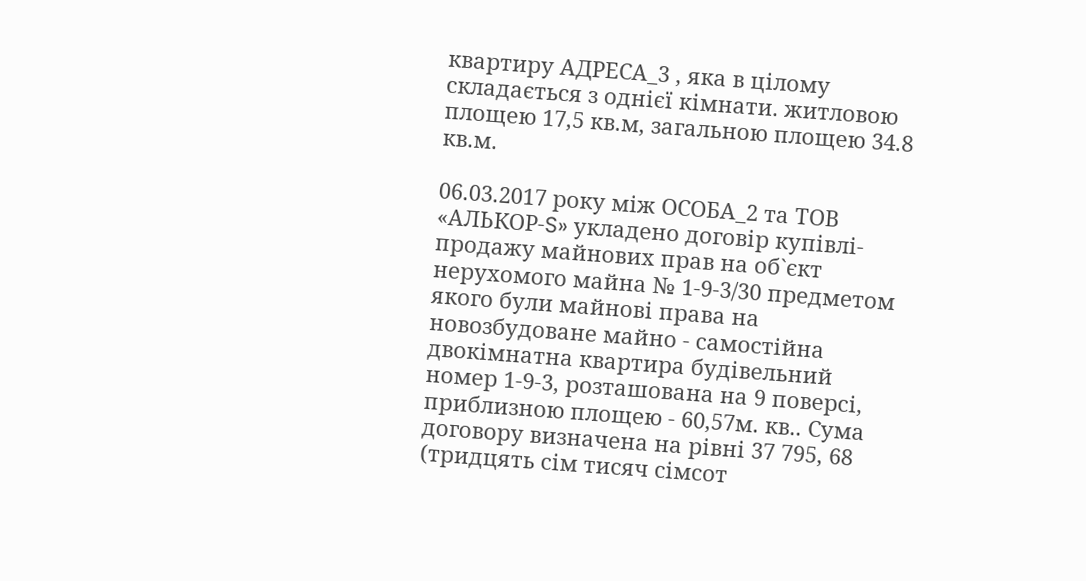квартиру АДРЕСА_3 , яка в цілому складається з однієї кімнати. житловою площею 17,5 кв.м, загальною площею 34.8 кв.м.

06.03.2017 року між ОСОБА_2 та ТОВ «АЛЬКОР-S» укладено договір купівлі-продажу майнових прав на об`єкт нерухомого майна № 1-9-3/30 предметом якого були майнові права на новозбудоване майно - самостійна двокімнатна квартира будівельний номер 1-9-3, розташована на 9 поверсі, приблизною площею - 60,57м. кв.. Сума договору визначена на рівні 37 795, 68 (тридцять сім тисяч сімсот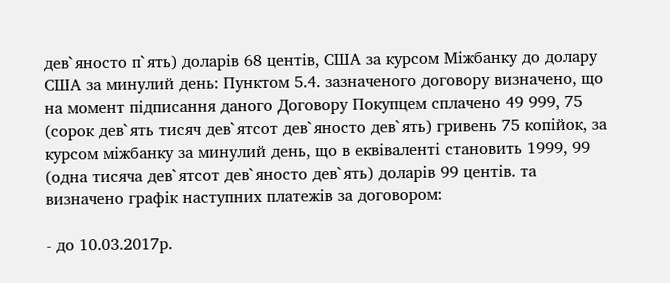дев`яносто п`ять) доларів 68 центів, США за курсом Міжбанку до долару США за минулий день: Пунктом 5.4. зазначеного договору визначено, що на момент підписання даного Договору Покупцем сплачено 49 999, 75 (сорок дев`ять тисяч дев`ятсот дев`яносто дев`ять) гривень 75 копійок, за курсом міжбанку за минулий день, що в еквіваленті становить 1999, 99 (одна тисяча дев`ятсот дев`яносто дев`ять) доларів 99 центів. та визначено графік наступних платежів за договором:

- до 10.03.2017р.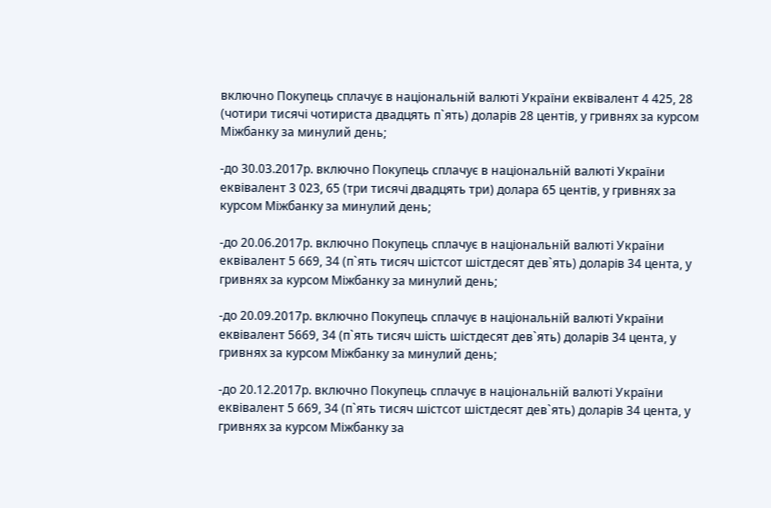включно Покупець сплачує в національній валюті України еквівалент 4 425, 28 (чотири тисячі чотириста двадцять п`ять) доларів 28 центів, у гривнях за курсом Міжбанку за минулий день;

-до 30.03.2017р. включно Покупець сплачує в національній валюті України еквівалент 3 023, 65 (три тисячі двадцять три) долара 65 центів, у гривнях за курсом Міжбанку за минулий день;

-до 20.06.2017р. включно Покупець сплачує в національній валюті України еквівалент 5 669, 34 (п`ять тисяч шістсот шістдесят дев`ять) доларів 34 цента, у гривнях за курсом Міжбанку за минулий день;

-до 20.09.2017р. включно Покупець сплачує в національній валюті України еквівалент 5669, 34 (п`ять тисяч шість шістдесят дев`ять) доларів 34 цента, у гривнях за курсом Міжбанку за минулий день;

-до 20.12.2017р. включно Покупець сплачує в національній валюті України еквівалент 5 669, 34 (п`ять тисяч шістсот шістдесят дев`ять) доларів 34 цента, у гривнях за курсом Міжбанку за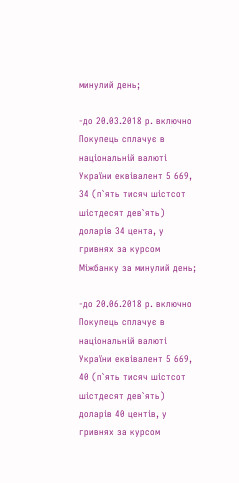минулий день;

-до 20.03.2018 р. включно Покупець сплачує в національній валюті України еквівалент 5 669, 34 (п`ять тисяч шістсот шістдесят дев`ять) доларів 34 цента, у гривнях за курсом Міжбанку за минулий день;

-до 20.06.2018 р. включно Покупець сплачує в національній валюті України еквівалент 5 669, 40 (п`ять тисяч шістсот шістдесят дев`ять) доларів 40 центів, у гривнях за курсом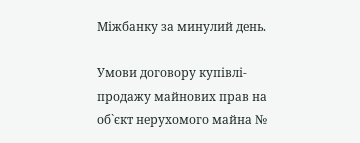Міжбанку за минулий день.

Умови договору купівлі-продажу майнових прав на об`єкт нерухомого майна №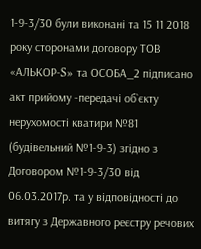1-9-3/30 були виконані та 15 11 2018 року сторонами договору ТОВ «АЛЬКОР-S» та ОСОБА_2 підписано акт прийому -передачі об`єкту нерухомості кватири №81 (будівельний №1-9-3) згідно з Договором №1-9-3/30 від 06.03.2017р. та у відповідності до витягу з Державного реєстру речових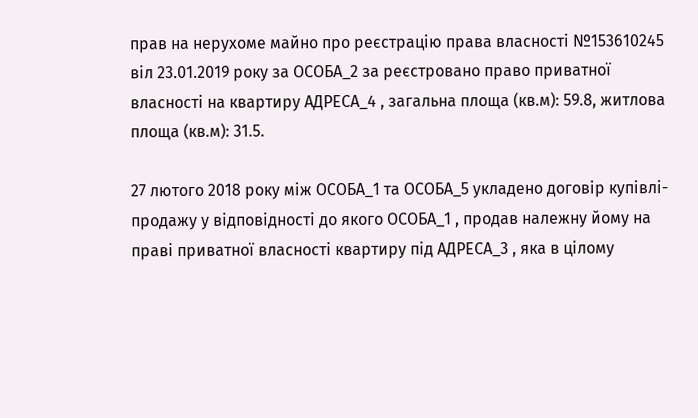прав на нерухоме майно про реєстрацію права власності №153610245 віл 23.01.2019 року за ОСОБА_2 за реєстровано право приватної власності на квартиру АДРЕСА_4 , загальна площа (кв.м): 59.8, житлова площа (кв.м): 31.5.

27 лютого 2018 року між ОСОБА_1 та ОСОБА_5 укладено договір купівлі-продажу у відповідності до якого ОСОБА_1 , продав належну йому на праві приватної власності квартиру під АДРЕСА_3 , яка в цілому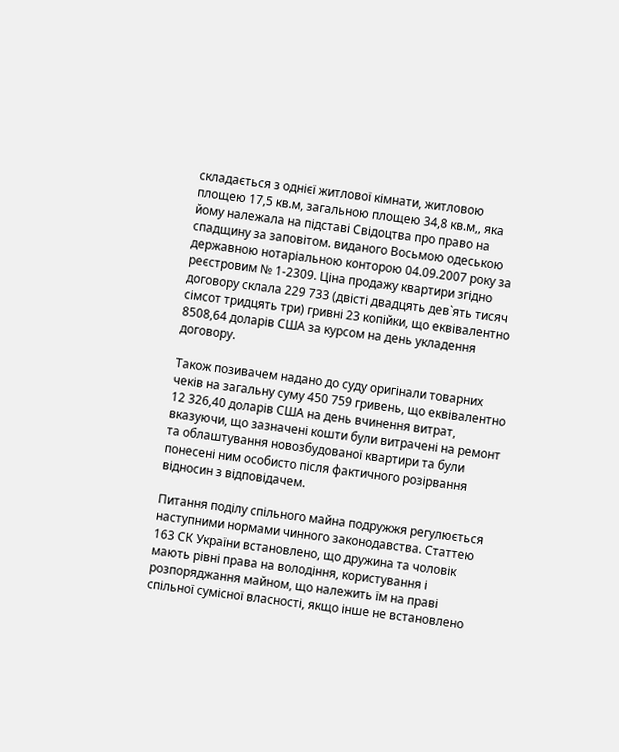складається з однієї житлової кімнати, житловою площею 17,5 кв.м, загальною площею 34,8 кв.м,, яка йому належала на підставі Свідоцтва про право на спадщину за заповітом. виданого Восьмою одеською державною нотаріальною конторою 04.09.2007 року за реєстровим № 1-2309. Ціна продажу квартири згідно договору склала 229 733 (двісті двадцять дев`ять тисяч сімсот тридцять три) гривні 23 копійки, що еквівалентно 8508,64 доларів США за курсом на день укладення договору.

Також позивачем надано до суду оригінали товарних чеків на загальну суму 450 759 гривень, що еквівалентно 12 326,40 доларів США на день вчинення витрат, вказуючи, що зазначені кошти були витрачені на ремонт та облаштування новозбудованої квартири та були понесені ним особисто після фактичного розірвання відносин з відповідачем.

Питання поділу спільного майна подружжя регулюється наступними нормами чинного законодавства. Статтею 163 СК України встановлено, що дружина та чоловік мають рівні права на володіння, користування і розпоряджання майном, що належить їм на праві спільної сумісної власності, якщо інше не встановлено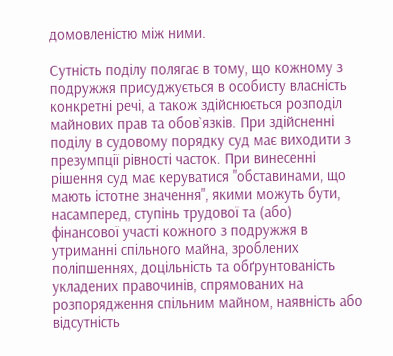домовленістю між ними.

Сутність поділу полягає в тому, що кожному з подружжя присуджується в особисту власність конкретні речі, а також здійснюється розподіл майнових прав та обов`язків. При здійсненні поділу в судовому порядку суд має виходити з презумпції рівності часток. При винесенні рішення суд має керуватися "обставинами, що мають істотне значення", якими можуть бути, насамперед, ступінь трудової та (або) фінансової участі кожного з подружжя в утриманні спільного майна, зроблених поліпшеннях, доцільність та обґрунтованість укладених правочинів, спрямованих на розпорядження спільним майном, наявність або відсутність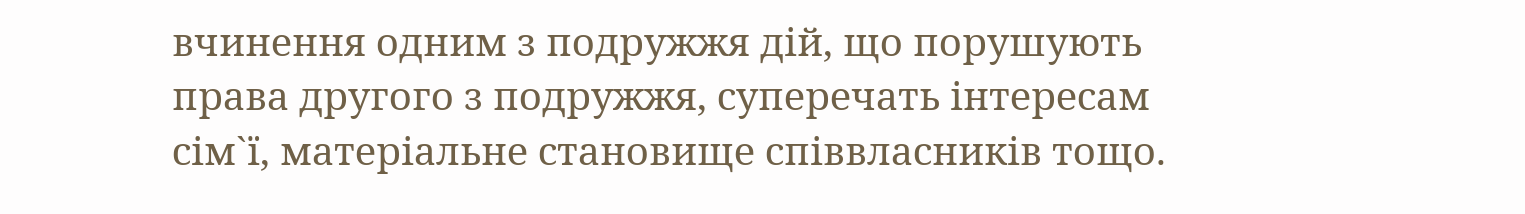вчинення одним з подружжя дій, що порушують права другого з подружжя, суперечать інтересам сім`ї, матеріальне становище співвласників тощо.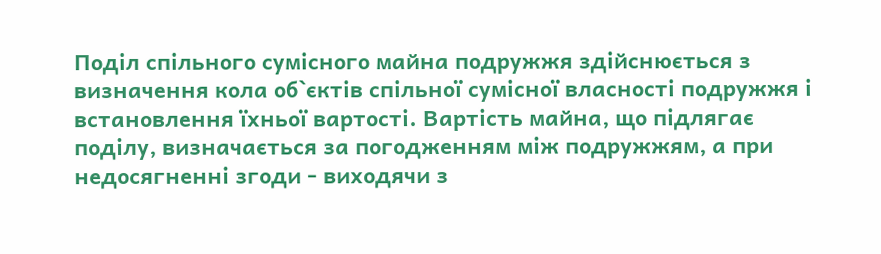Поділ спільного сумісного майна подружжя здійснюється з визначення кола об`єктів спільної сумісної власності подружжя і встановлення їхньої вартості. Вартість майна, що підлягає поділу, визначається за погодженням між подружжям, а при недосягненні згоди - виходячи з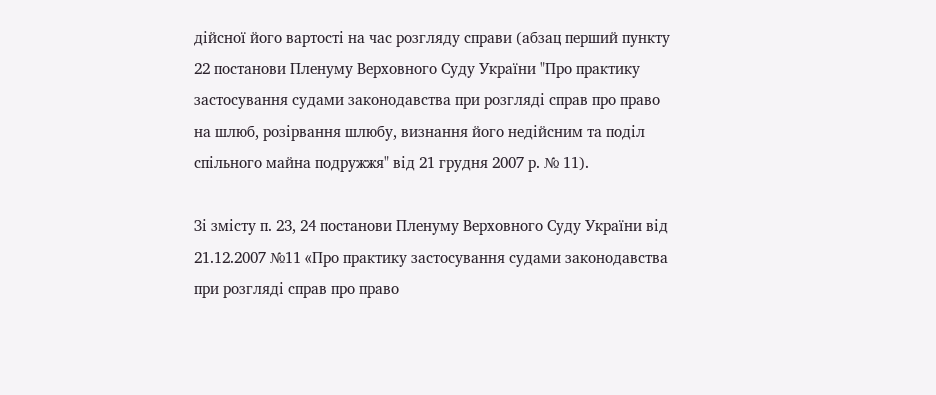дійсної його вартості на час розгляду справи (абзац перший пункту 22 постанови Пленуму Верховного Суду України "Про практику застосування судами законодавства при розгляді справ про право на шлюб, розірвання шлюбу, визнання його недійсним та поділ спільного майна подружжя" від 21 грудня 2007 р. № 11).

Зі змісту п. 23, 24 постанови Пленуму Верховного Суду України від 21.12.2007 №11 «Про практику застосування судами законодавства при розгляді справ про право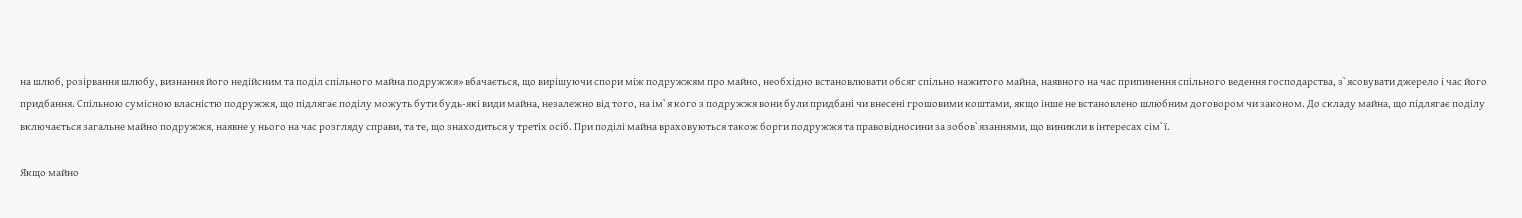на шлюб, розірвання шлюбу, визнання його недійсним та поділ спільного майна подружжя» вбачається, що вирішуючи спори між подружжям про майно, необхідно встановлювати обсяг спільно нажитого майна, наявного на час припинення спільного ведення господарства, з`ясовувати джерело і час його придбання. Спільною сумісною власністю подружжя, що підлягає поділу можуть бути будь-які види майна, незалежно від того, на ім`я кого з подружжя вони були придбані чи внесені грошовими коштами, якщо інше не встановлено шлюбним договором чи законом. До складу майна, що підлягає поділу включається загальне майно подружжя, наявне у нього на час розгляду справи, та те, що знаходиться у третіх осіб. При поділі майна враховуються також борги подружжя та правовідносини за зобов`язаннями, що виникли в інтересах сім`ї.

Якщо майно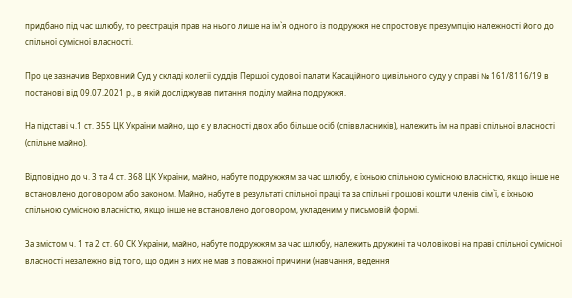придбано під час шлюбу, то реєстрація прав на нього лише на ім`я одного із подружжя не спростовує презумпцію належності його до спільної сумісної власності.

Про це зазначив Верховний Суд у складі колегії суддів Першої судової палати Касаційного цивільного суду у справі № 161/8116/19 в постанові від 09.07.2021 р., в якій досліджував питання поділу майна подружжя.

На підставі ч.1 ст. 355 ЦК України майно, що є у власності двох або більше осіб (співвласників), належить їм на праві спільної власності (спільне майно).

Відповідно до ч. 3 та 4 ст. 368 ЦК України, майно, набуте подружжям за час шлюбу, є їхньою спільною сумісною власністю, якщо інше не встановлено договором або законом. Майно, набуте в результаті спільної праці та за спільні грошові кошти членів сім`ї, є їхньою спільною сумісною власністю, якщо інше не встановлено договором, укладеним у письмовій формі.

За змістом ч. 1 та 2 ст. 60 СК України, майно, набуте подружжям за час шлюбу, належить дружині та чоловікові на праві спільної сумісної власності незалежно від того, що один з них не мав з поважної причини (навчання, ведення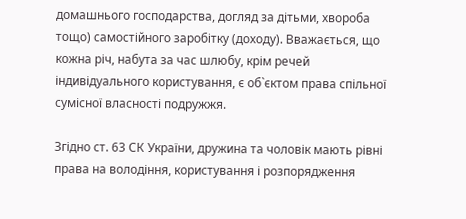домашнього господарства, догляд за дітьми, хвороба тощо) самостійного заробітку (доходу). Вважається, що кожна річ, набута за час шлюбу, крім речей індивідуального користування, є об`єктом права спільної сумісної власності подружжя.

Згідно ст. 63 СК України, дружина та чоловік мають рівні права на володіння, користування і розпорядження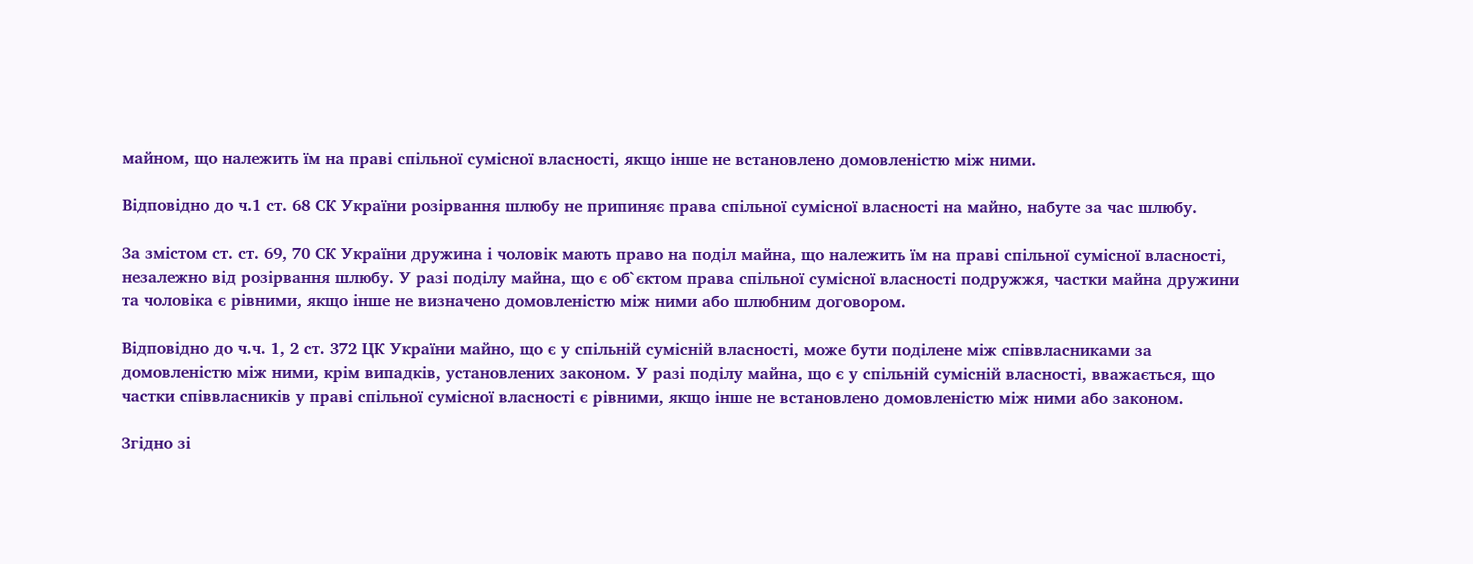майном, що належить їм на праві спільної сумісної власності, якщо інше не встановлено домовленістю між ними.

Відповідно до ч.1 ст. 68 СК України розірвання шлюбу не припиняє права спільної сумісної власності на майно, набуте за час шлюбу.

За змістом ст. ст. 69, 70 СК України дружина і чоловік мають право на поділ майна, що належить їм на праві спільної сумісної власності, незалежно від розірвання шлюбу. У разі поділу майна, що є об`єктом права спільної сумісної власності подружжя, частки майна дружини та чоловіка є рівними, якщо інше не визначено домовленістю між ними або шлюбним договором.

Відповідно до ч.ч. 1, 2 ст. 372 ЦК України майно, що є у спільній сумісній власності, може бути поділене між співвласниками за домовленістю між ними, крім випадків, установлених законом. У разі поділу майна, що є у спільній сумісній власності, вважається, що частки співвласників у праві спільної сумісної власності є рівними, якщо інше не встановлено домовленістю між ними або законом.

Згідно зі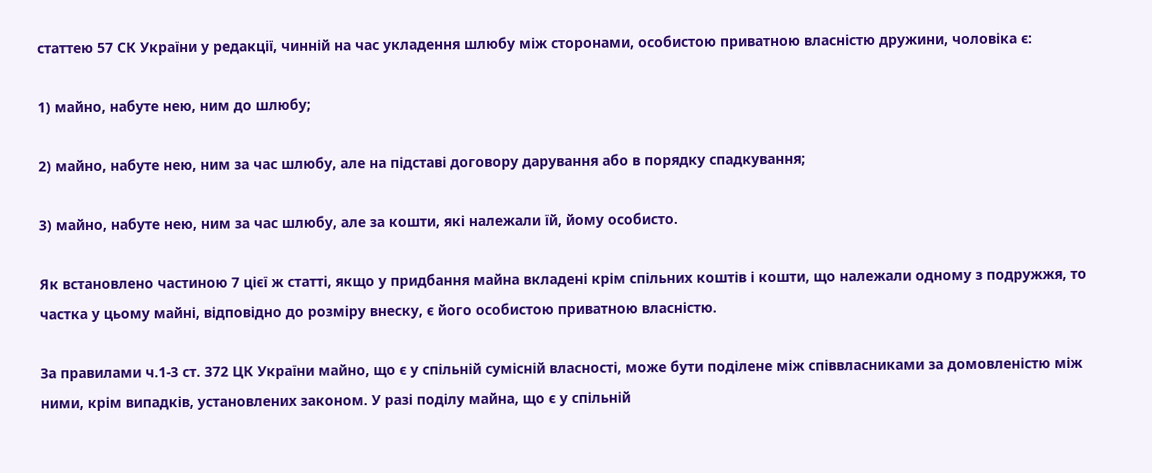статтею 57 СК України у редакції, чинній на час укладення шлюбу між сторонами, особистою приватною власністю дружини, чоловіка є:

1) майно, набуте нею, ним до шлюбу;

2) майно, набуте нею, ним за час шлюбу, але на підставі договору дарування або в порядку спадкування;

3) майно, набуте нею, ним за час шлюбу, але за кошти, які належали їй, йому особисто.

Як встановлено частиною 7 цієї ж статті, якщо у придбання майна вкладені крім спільних коштів і кошти, що належали одному з подружжя, то частка у цьому майні, відповідно до розміру внеску, є його особистою приватною власністю.

За правилами ч.1-3 ст. 372 ЦК України майно, що є у спільній сумісній власності, може бути поділене між співвласниками за домовленістю між ними, крім випадків, установлених законом. У разі поділу майна, що є у спільній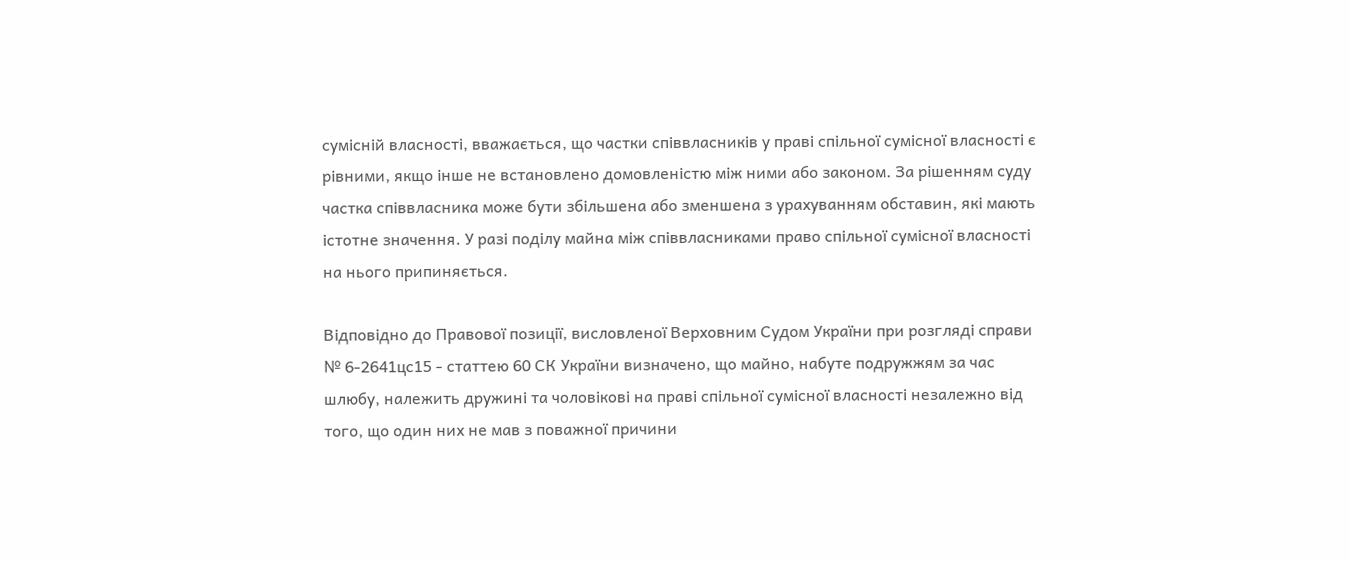сумісній власності, вважається, що частки співвласників у праві спільної сумісної власності є рівними, якщо інше не встановлено домовленістю між ними або законом. За рішенням суду частка співвласника може бути збільшена або зменшена з урахуванням обставин, які мають істотне значення. У разі поділу майна між співвласниками право спільної сумісної власності на нього припиняється.

Відповідно до Правової позиції, висловленої Верховним Судом України при розгляді справи № 6-2641цс15 - статтею 60 СК України визначено, що майно, набуте подружжям за час шлюбу, належить дружині та чоловікові на праві спільної сумісної власності незалежно від того, що один них не мав з поважної причини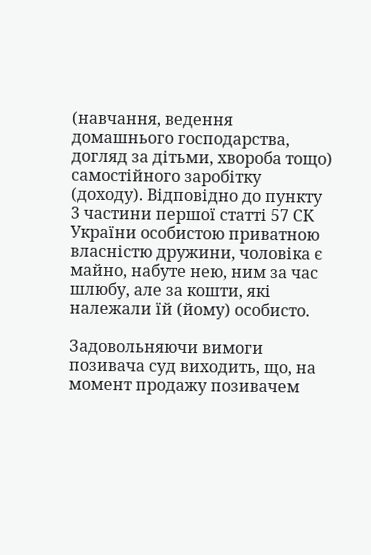(навчання, ведення домашнього господарства, догляд за дітьми, хвороба тощо) самостійного заробітку (доходу). Відповідно до пункту 3 частини першої статті 57 СК України особистою приватною власністю дружини, чоловіка є майно, набуте нею, ним за час шлюбу, але за кошти, які належали їй (йому) особисто.

Задовольняючи вимоги позивача суд виходить, що, на момент продажу позивачем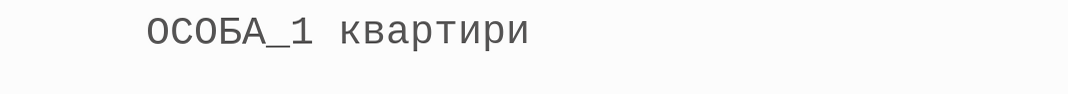ОСОБА_1 квартири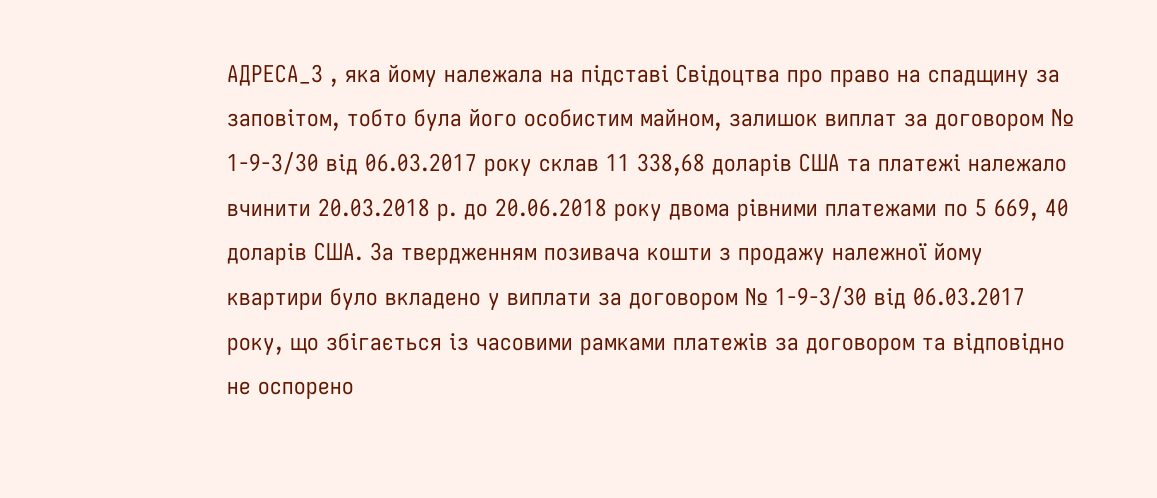АДРЕСА_3 , яка йому належала на підставі Свідоцтва про право на спадщину за заповітом, тобто була його особистим майном, залишок виплат за договором № 1-9-3/30 від 06.03.2017 року склав 11 338,68 доларів США та платежі належало вчинити 20.03.2018 р. до 20.06.2018 року двома рівними платежами по 5 669, 40 доларів США. За твердженням позивача кошти з продажу належної йому квартири було вкладено у виплати за договором № 1-9-3/30 від 06.03.2017 року, що збігається із часовими рамками платежів за договором та відповідно не оспорено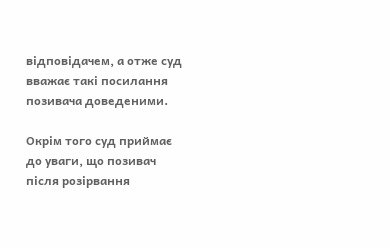відповідачем, а отже суд вважає такі посилання позивача доведеними.

Окрім того суд приймає до уваги, що позивач після розірвання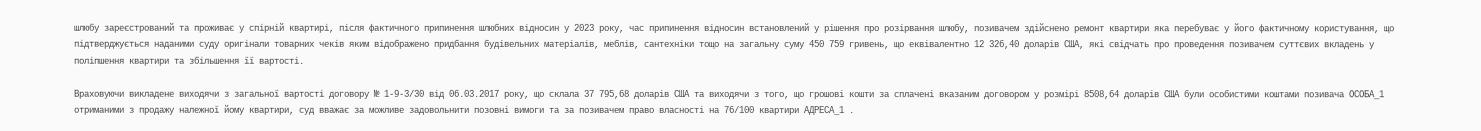шлюбу зареєстрований та проживає у спірній квартирі, після фактичного припинення шлюбних відносин у 2023 року, час припинення відносин встановлений у рішення про розірвання шлюбу, позивачем здійснено ремонт квартири яка перебуває у його фактичному користування, що підтверджується наданими суду оригінали товарних чеків яким відображено придбання будівельних матеріалів, меблів, сантехніки тощо на загальну суму 450 759 гривень, що еквівалентно 12 326,40 доларів США, які свідчать про проведення позивачем суттєвих вкладень у поліпшення квартири та збільшення її вартості.

Враховуючи викладене виходячи з загальної вартості договору № 1-9-3/30 від 06.03.2017 року, що склала 37 795,68 доларів США та виходячи з того, що грошові кошти за сплачені вказаним договором у розмірі 8508,64 доларів США були особистими коштами позивача ОСОБА_1 отриманими з продажу належної йому квартири, суд вважає за можливе задовольнити позовні вимоги та за позивачем право власності на 76/100 квартири АДРЕСА_1 .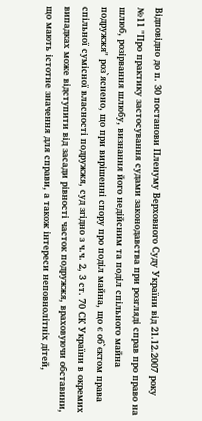Відповідно до п. 30 постанови Пленуму Верховного Суду України від 21.12.2007 року №11 "Про практику застосування судами законодавства при розгляді справ про право на шлюб, розірвання шлюбу, визнання його недійсним та поділ спільного майна подружжя" роз`яснено, що при вирішенні спору про поділ майна, що є об`єктом права спільної сумісної власності подружжя, суд згідно з ч.ч. 2, 3 ст. 70 СК України в окремих випадках може відступити від засади рівності часток подружжя, враховуючи обставини, що мають істотне значення для справи, а також інтереси неповнолітніх дітей,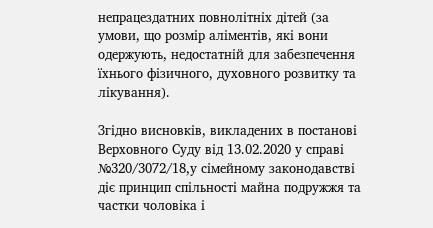непрацездатних повнолітніх дітей (за умови, що розмір аліментів, які вони одержують, недостатній для забезпечення їхнього фізичного, духовного розвитку та лікування).

Згідно висновків, викладених в постанові Верховного Суду від 13.02.2020 у справі №320/3072/18,у сімейному законодавстві діє принцип спільності майна подружжя та частки чоловіка і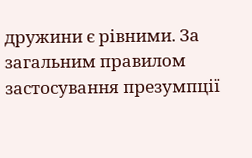дружини є рівними. За загальним правилом застосування презумпції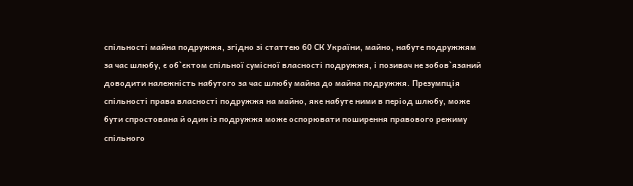спільності майна подружжя, згідно зі статтею 60 СК України, майно, набуте подружжям за час шлюбу, є об`єктом спільної сумісної власності подружжя, і позивач не зобов`язаний доводити належність набутого за час шлюбу майна до майна подружжя. Презумпція спільності права власності подружжя на майно, яке набуте ними в період шлюбу, може бути спростована й один із подружжя може оспорювати поширення правового режиму спільного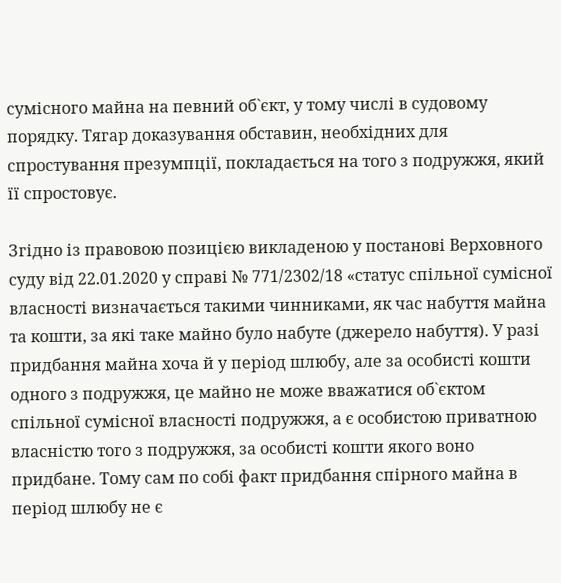сумісного майна на певний об`єкт, у тому числі в судовому порядку. Тягар доказування обставин, необхідних для спростування презумпції, покладається на того з подружжя, який її спростовує.

Згідно із правовою позицією викладеною у постанові Верховного суду від 22.01.2020 у справі № 771/2302/18 «статус спільної сумісної власності визначається такими чинниками, як час набуття майна та кошти, за які таке майно було набуте (джерело набуття). У разі придбання майна хоча й у період шлюбу, але за особисті кошти одного з подружжя, це майно не може вважатися об`єктом спільної сумісної власності подружжя, а є особистою приватною власністю того з подружжя, за особисті кошти якого воно придбане. Тому сам по собі факт придбання спірного майна в період шлюбу не є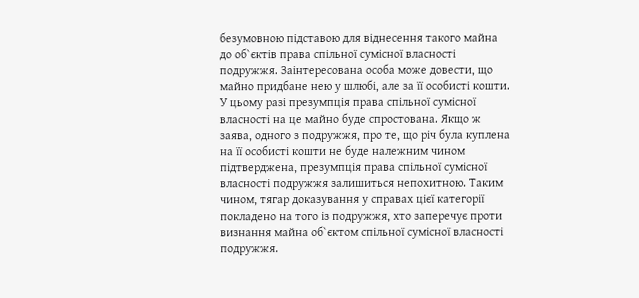безумовною підставою для віднесення такого майна до об`єктів права спільної сумісної власності подружжя. Заінтересована особа може довести, що майно придбане нею у шлюбі, але за її особисті кошти. У цьому разі презумпція права спільної сумісної власності на це майно буде спростована. Якщо ж заява, одного з подружжя, про те, що річ була куплена на її особисті кошти не буде належним чином підтверджена, презумпція права спільної сумісної власності подружжя залишиться непохитною. Таким чином, тягар доказування у справах цієї категорії покладено на того із подружжя, хто заперечує проти визнання майна об`єктом спільної сумісної власності подружжя.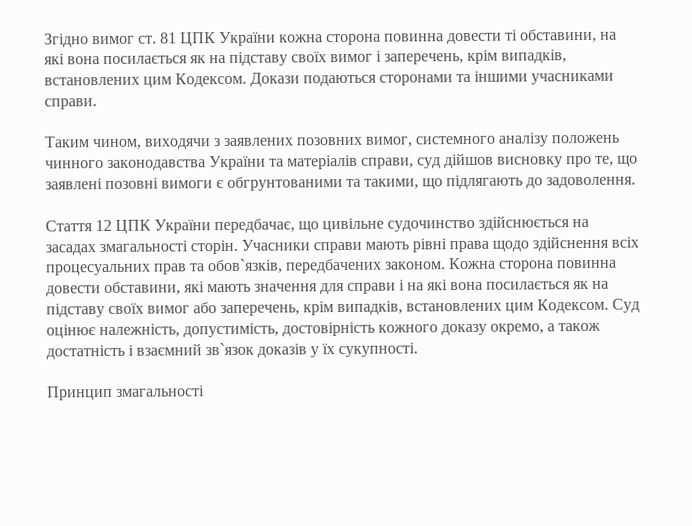Згідно вимог ст. 81 ЦПК України кожна сторона повинна довести ті обставини, на які вона посилається як на підставу своїх вимог і заперечень, крім випадків, встановлених цим Кодексом. Докази подаються сторонами та іншими учасниками справи.

Таким чином, виходячи з заявлених позовних вимог, системного аналізу положень чинного законодавства України та матеріалів справи, суд дійшов висновку про те, що заявлені позовні вимоги є обгрунтованими та такими, що підлягають до задоволення.

Стаття 12 ЦПК України передбачає, що цивільне судочинство здійснюється на засадах змагальності сторін. Учасники справи мають рівні права щодо здійснення всіх процесуальних прав та обов`язків, передбачених законом. Кожна сторона повинна довести обставини, які мають значення для справи і на які вона посилається як на підставу своїх вимог або заперечень, крім випадків, встановлених цим Кодексом. Суд оцінює належність, допустимість, достовірність кожного доказу окремо, а також достатність і взаємний зв`язок доказів у їх сукупності.

Принцип змагальності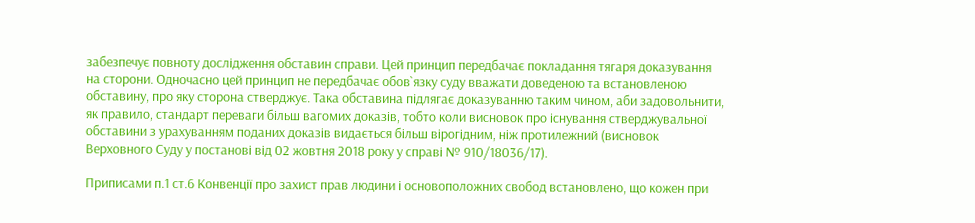забезпечує повноту дослідження обставин справи. Цей принцип передбачає покладання тягаря доказування на сторони. Одночасно цей принцип не передбачає обов`язку суду вважати доведеною та встановленою обставину, про яку сторона стверджує. Така обставина підлягає доказуванню таким чином, аби задовольнити, як правило, стандарт переваги більш вагомих доказів, тобто коли висновок про існування стверджувальної обставини з урахуванням поданих доказів видається більш вірогідним, ніж протилежний (висновок Верховного Суду у постанові від 02 жовтня 2018 року у справі № 910/18036/17).

Приписами п.1 ст.6 Конвенції про захист прав людини і основоположних свобод встановлено, що кожен при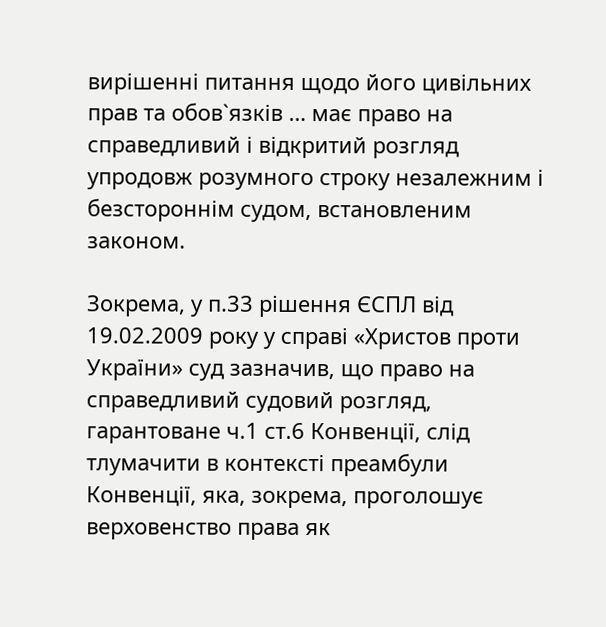вирішенні питання щодо його цивільних прав та обов`язків … має право на справедливий і відкритий розгляд упродовж розумного строку незалежним і безстороннім судом, встановленим законом.

Зокрема, у п.33 рішення ЄСПЛ від 19.02.2009 року у справі «Христов проти України» суд зазначив, що право на справедливий судовий розгляд, гарантоване ч.1 ст.6 Конвенції, слід тлумачити в контексті преамбули Конвенції, яка, зокрема, проголошує верховенство права як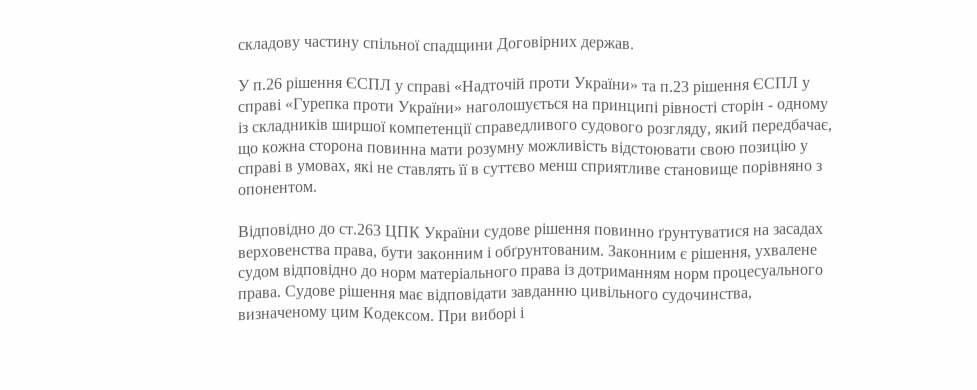складову частину спільної спадщини Договірних держав.

У п.26 рішення ЄСПЛ у справі «Надточій проти України» та п.23 рішення ЄСПЛ у справі «Гурепка проти України» наголошується на принципі рівності сторін - одному із складників ширшої компетенції справедливого судового розгляду, який передбачає, що кожна сторона повинна мати розумну можливість відстоювати свою позицію у справі в умовах, які не ставлять її в суттєво менш сприятливе становище порівняно з опонентом.

Відповідно до ст.263 ЦПК України судове рішення повинно ґрунтуватися на засадах верховенства права, бути законним і обґрунтованим. Законним є рішення, ухвалене судом відповідно до норм матеріального права із дотриманням норм процесуального права. Судове рішення має відповідати завданню цивільного судочинства, визначеному цим Кодексом. При виборі і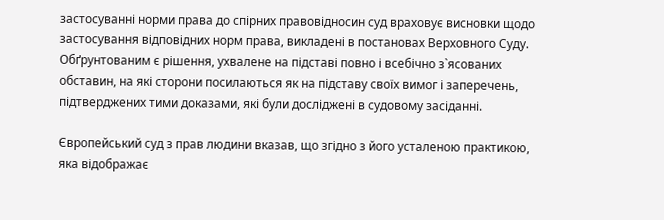застосуванні норми права до спірних правовідносин суд враховує висновки щодо застосування відповідних норм права, викладені в постановах Верховного Суду. Обґрунтованим є рішення, ухвалене на підставі повно і всебічно з`ясованих обставин, на які сторони посилаються як на підставу своїх вимог і заперечень, підтверджених тими доказами, які були досліджені в судовому засіданні.

Європейський суд з прав людини вказав, що згідно з його усталеною практикою, яка відображає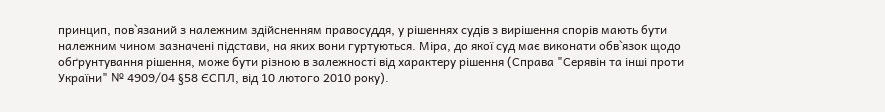принцип, пов`язаний з належним здійсненням правосуддя, у рішеннях судів з вирішення спорів мають бути належним чином зазначені підстави, на яких вони гуртуються. Міра, до якої суд має виконати обв`язок щодо обґрунтування рішення, може бути різною в залежності від характеру рішення (Справа "Серявін та інші проти України" № 4909/04 §58 ЄСПЛ, від 10 лютого 2010 року).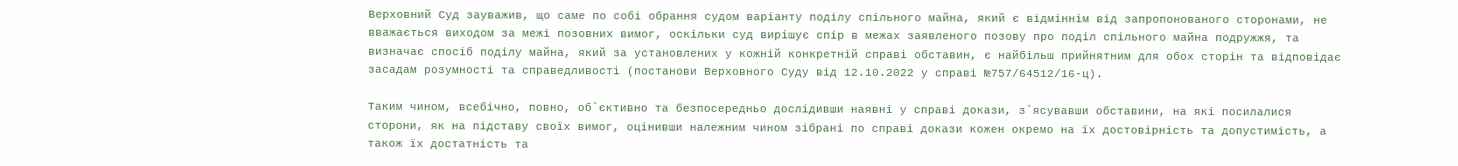Верховний Суд зауважив, що саме по собі обрання судом варіанту поділу спільного майна, який є відміннім від запропонованого сторонами, не вважається виходом за межі позовних вимог, оскільки суд вирішує спір в межах заявленого позову про поділ спільного майна подружжя, та визначає спосіб поділу майна, який за установлених у кожній конкретній справі обставин, є найбільш прийнятним для обох сторін та відповідає засадам розумності та справедливості (постанови Верховного Суду від 12.10.2022 у справі №757/64512/16-ц).

Таким чином, всебічно, повно, об`єктивно та безпосередньо дослідивши наявні у справі докази, з`ясувавши обставини, на які посилалися сторони, як на підставу своїх вимог, оцінивши належним чином зібрані по справі докази кожен окремо на їх достовірність та допустимість, а також їх достатність та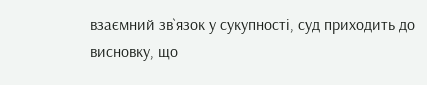взаємний зв`язок у сукупності, суд приходить до висновку, що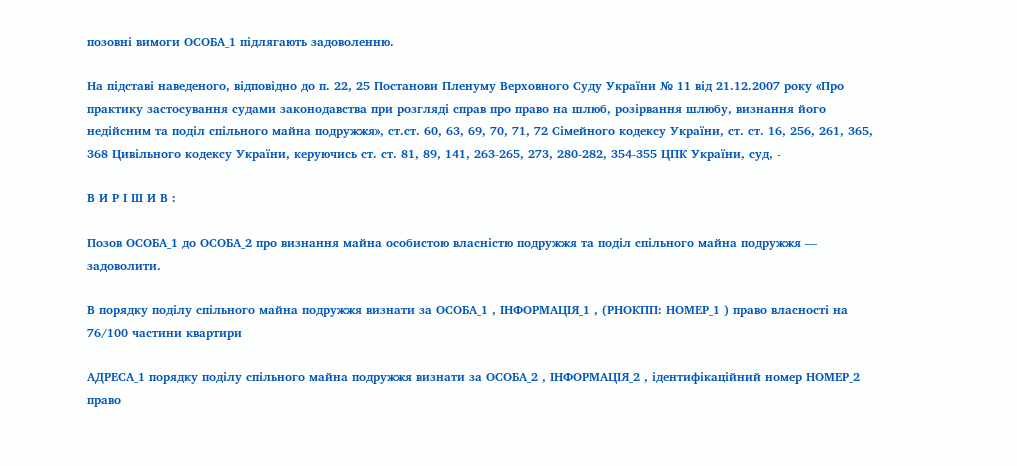позовні вимоги ОСОБА_1 підлягають задоволенню.

На підставі наведеного, відповідно до п. 22, 25 Постанови Пленуму Верховного Суду України № 11 від 21.12.2007 року «Про практику застосування судами законодавства при розгляді справ про право на шлюб, розірвання шлюбу, визнання його недійсним та поділ спільного майна подружжя», ст.ст. 60, 63, 69, 70, 71, 72 Сімейного кодексу України, ст. ст. 16, 256, 261, 365, 368 Цивільного кодексу України, керуючись ст. ст. 81, 89, 141, 263-265, 273, 280-282, 354-355 ЦПК України, суд, -

В И Р І Ш И В :

Позов ОСОБА_1 до ОСОБА_2 про визнання майна особистою власністю подружжя та поділ спільного майна подружжя — задоволити.

В порядку поділу спільного майна подружжя визнати за ОСОБА_1 , ІНФОРМАЦІЯ_1 , (РНОКПП: НОМЕР_1 ) право власності на 76/100 частини квартири

АДРЕСА_1 порядку поділу спільного майна подружжя визнати за ОСОБА_2 , ІНФОРМАЦІЯ_2 , ідентифікаційний номер НОМЕР_2 право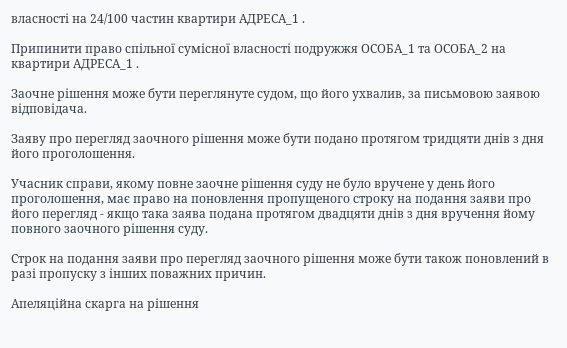власності на 24/100 частин квартири АДРЕСА_1 .

Припинити право спільної сумісної власності подружжя ОСОБА_1 та ОСОБА_2 на квартири АДРЕСА_1 .

Заочне рішення може бути переглянуте судом, що його ухвалив, за письмовою заявою відповідача.

Заяву про перегляд заочного рішення може бути подано протягом тридцяти днів з дня його проголошення.

Учасник справи, якому повне заочне рішення суду не було вручене у день його проголошення, має право на поновлення пропущеного строку на подання заяви про його перегляд - якщо така заява подана протягом двадцяти днів з дня вручення йому повного заочного рішення суду.

Строк на подання заяви про перегляд заочного рішення може бути також поновлений в разі пропуску з інших поважних причин.

Апеляційна скарга на рішення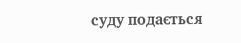суду подається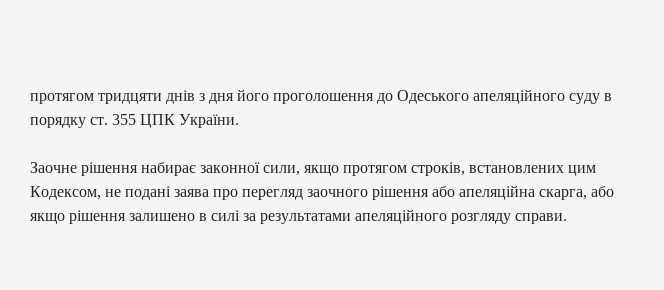протягом тридцяти днів з дня його проголошення до Одеського апеляційного суду в порядку ст. 355 ЦПК України.

Заочне рішення набирає законної сили, якщо протягом строків, встановлених цим Кодексом, не подані заява про перегляд заочного рішення або апеляційна скарга, або якщо рішення залишено в силі за результатами апеляційного розгляду справи.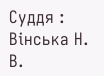Суддя : Вінська Н. В.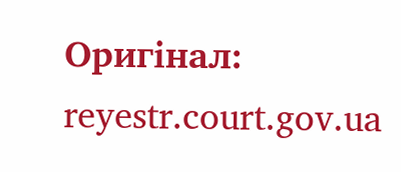Оригінал: reyestr.court.gov.ua